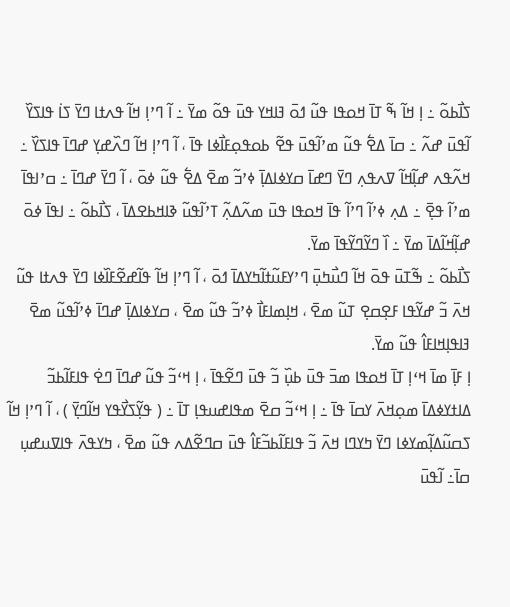ߖߊ߯ߕߋ߬ ߸ ߊ߲ ߞߊ߬ ߒ߬ ߠߊ߫ ߞߋߟߊ ߟߎ߬ ߗߋ߫ ߔߊߞߌ ߟߎ߫ ߟߋ߬ ߘߌ߫ ߸ ߊ߬ ߣߴߊ߲ ߞߊ߬ ߟߍߙߊ ߣߌ߫ ߖߊ߭ ߟߊߖߌ߰ ߊ߬ߟߎ߫ ߝߍ߬ ߸ ߛߊ߫ ߡߐ߱ ߟߎ߬ ߘߴߊ߬ߟߎ߫ ߟߐ߬ ߕߋߟߋ߲ߓߊ߯ߦߊ ߟߊ߫ ، ߊ߬ ߣߴߊ߲ ߞߊ߬ ߣߍ߰ߝߌ߲ ߝߣߊ߫ ߟߊߖߌ߰ ߸ ߞߍ߬ߟߍ ߝߊ߲߬ߞߊ߬ ߜߍߟߍ߲ ߣߌ߫ ߣߝߊ߫ ߛߌߦߊߡߊ߲߫ ߦߴߏ߬ ߘߐ߫ ߡߐ߱ ߟߎ߬ ߦߋ߫ ، ߊ߬ ߣߌ߫ ߝߣߊ߫ ߸ ߛߴߊߟߊ߫ ߘߴߊ߬ ߟߐ߲߫ ߸ ߡߍ߲ ߦߴߊ߬ ߣߴߊ߬ ߟߊ߫ ߞߋߟߊ ߟߎ߫ ߘߍ߬ߡߍ߲߬ ߠߴߊ߬ߟߎ߬ ߢߊߞߕߐߡߊ߫ ، ߖߊ߯ߕߋ߬ ߸ ߊߟߊ߫ ߦߋ߫ ߝߊ߲߬ߞߊ߬ߡߊ߫ ߘߌ߫ ߸ ߊ߰ ߣߌ߬ߣߌ߬ߟߊ߫ ߘߌ߫.
ߖߊ߯ߕߋ߬ ߸ ߒ߬ߠߎ߫ ߟߋ߫ ߞߊ߬ ߣߎ߯ߤߎ߲߫ ߣߴߌߓߎ߬ߙߊ߬ߤߌߡߊ߫ ߗߋ߫ ، ߊ߬ ߣߴߊ߲ ߞߊ߬ ߟߊ߬ߝߐ߬ߓߊ߰ߦߊ ߣߌ߫ ߟߍߙߊ ߟߎ߬ ߞߍ߫ ߏ߬ ߝߌ߬ߟߊ ߓߐ߲ߛߐ߲ ߠߎ߬ ߘߐ߫ ، ߞߊ߲ߘߊߓߊ߯ ߦߴߏ߬ ߟߎ߬ ߘߐ߫ ، ߛߌߦߊߡߊ߲߫ ߝߣߊ߫ ߦߴߊ߬ߟߎ߬ ߘߐ߫ ߔߊߟߊ߲ߞߊߓߊ߮ ߟߎ߬ ߘߌ߫.
ߊ߲ ߓߊ߲߫ ߘߊ߫ ߞߵߊ߲ ߠߊ߫ ߞߋߟߊ ߘߏ߫ ߟߎ߫ ߕߎ߲߰ ߏ߬ ߟߎ߫ ߣߐ߬ߟߊ߫ ، ߊ߲ ߞߵߏ߬ ߟߎ߬ ߝߣߊ߫ ߣߐ߭ ߟߊߓߊ߬ߕߏ߬ ߡߊߙߌߦߡߊ߫ ߘߋ߲ߞߍ߫ ߌߛߊ߫ ߟߊ߫ ߸ ߊ߲ ߞߵߏ߬ ߛߐ߫ ߘߟߊߝߎߟߊ߲ ߠߊ߫ ߸ ( ߟߌ߲߬ߖߌ߯ߟߌ ߞߊ߬ߣߌ߲߫ ) ، ߊ߬ ߣߴߊ߲ ߞߊ߬ ߖߛߎ߬ߡߊ߲߬ߘߌߦߊ ߣߌ߫ ߤߌߣߊ ߞߍ߫ ߏ߬ ߟߊߓߊ߬ߕߏ߬ߓߊ߮ ߟߎ߫ ߛߣߐ߬ߡߍ ߟߎ߬ ߘߐ߫ ، ߤߌߟߍ߫ ߟߊߜߎߝߎ߲ ߛߊ߫߸ ߊ߬ߟߎ߫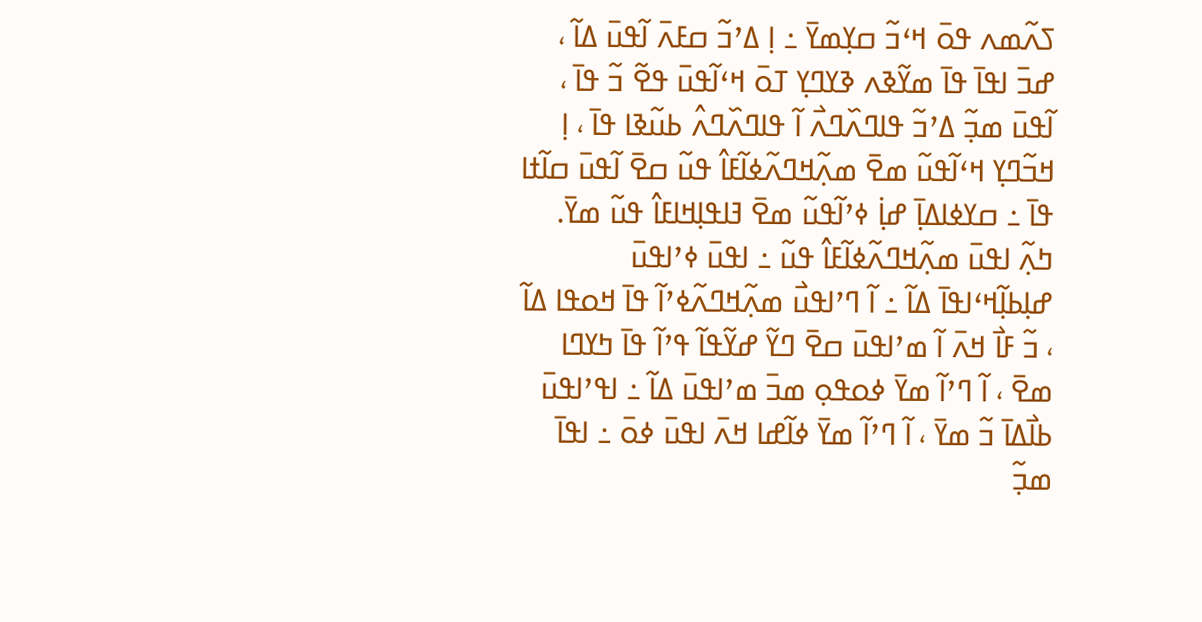ߖߍ߬ߘߍ ߟߋ߫ ߞߵߏ߬ ߛߌ߲ߘߌ߫ ߸ ߊ߲ ߡߴߏ߬ ߛߓߍ߫ ߊ߬ߟߎ߫ ߡߊ߬ ، ߝߏ߫ ߊߟߊ߫ ߟߊ߫ ߘߌ߬ߢߍ ߢߌߣߌ߲ ߠߋ߫ ߞߵߊ߬ߟߎ߫ ߟߐ߬ ߏ߬ ߟߊ߫ ، ߊ߬ߟߎ߫ ߘߏ߲߬ ߡߴߏ߬ ߟߊߣߍ߰ߣߍ߯ ߊ߬ ߟߊߣߍ߰ߣߍ߮ ߕߎ߬ߢߊ ߟߊ߫ ، ߊ߲ ߞߏ߬ߣߌ߲ ߞߵߊ߬ߟߎ߬ ߘߐ߫ ߘߍ߲߬ߞߣߍ߬ߦߊ߬ߓߊ߮ ߟߎ߬ ߛߐ߫ ߊ߬ߟߎ߫ ߛߊ߬ߙߊ ߟߊ߫ ߸ ߛߌߦߊߡߊ߲߫ ߝߊ߲߭ ߦߴߊ߬ߟߎ߬ ߘߐ߫ ߔߊߟߊ߲ߞߊߓߊ߮ ߟߎ߬ ߘߌ߫.
ߤߍ߲߬ ߊߟߎ߫ ߘߍ߲߬ߞߣߍ߬ߦߊ߬ߓߊ߮ ߟߎ߬ ߸ ߊߟߎ߫ ߦߴߊߟߎ߫ ߝߊ߲ߕߊ߲߬ߞߵߊߟߊ߫ ߡߊ߬ ߸ ߊ߬ ߣߴߊߟߎ߯ ߘߍ߲߬ߞߣߍ߬ߦߴߊ߬ ߟߊ߫ ߞߋߟߊ ߡߊ߬ ، ߏ߬ ߓߊ߯ ߞߍ߫ ߊ߬ ߘߴߊߟߎ߫ ߛߐ߫ ߣߌ߬ ߝߌ߬ߟߊ߬ ߟߴߊ߬ ߟߊ߫ ߤߌߣߊ ߘߐ߫ ، ߊ߬ ߣߴߊ߬ ߘߌ߫ ߦߋߟߋ߲ ߘߏ߫ ߘߴߊߟߎ߫ ߡߊ߬ ߸ ߊߟߴߊߟߎ߫ ߕߊ߯ߡߊ߫ ߏ߬ ߘߌ߫ ، ߊ߬ ߣߴߊ߬ ߘߌ߫ ߦߊ߬ߝߊ ߞߍ߫ ߊߟߎ߫ ߦߋ߫ ߸ ߊߟߊ߫ ߘߏ߲߬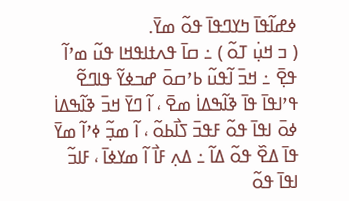ߦߝߊ߬ߟߊ߫ ߤߌߣߟߊ߫ ߟߋ߬ ߘߌ߫.
( ߏ ߞߎ߲߭ ߠߋ߬ ) ߸ ߛߊ߫ ߟߍߙߊߟߞߊ ߟߎ߬ ߘߴߊ߬ ߟߐ߲߫ ߸ ߞߏ߫ ߊ߬ߟߎ߬ ߕߴߛߋ߫ ߝߏߦߌ߬ ߟߊߣߐ߬ ߟߴߊߟߊ߫ ߟߊ߫ ߢߊ߬ߒߡߊ߭ ߘߐ߫ ، ߊ߬ ߣߌ߫ ߞߏ߫ ߢߊ߬ߒߡߊ߭ ߦߋ߫ ߊߟߊ߫ ߟߋ߬ ߓߟߏ߫ ߖߊ߯ߕߋ߬ ، ߊ߬ ߘߏ߲߬ ߦߴߊ߬ ߘߌ߫ ߟߊ߫ ߡߐ߰ ߟߋ߬ ߡߊ߬ ߸ ߡߍ߲ ߓߊ߯ ߊ߬ ߘߌߦߊ߫ ، ߓߊߏ߬ ߊߟߊ߫ ߟߋ߬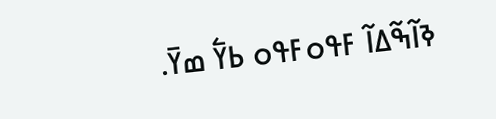ߢߊ߬ߒ߬ߡߊ߬ ߓߟߋߓߟߋ ߕߌ߱ ߘߌ߫.